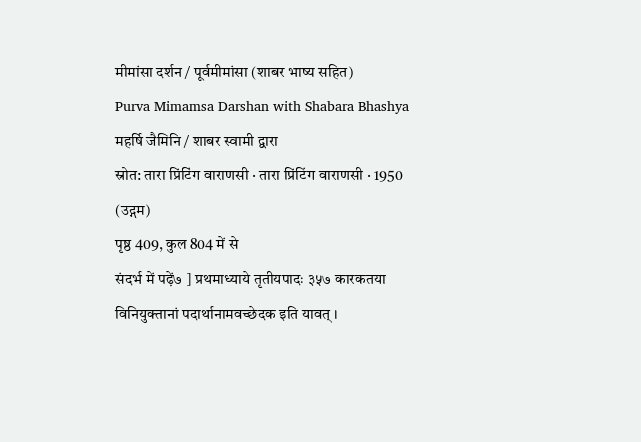मीमांसा दर्शन / पूर्वमीमांसा (शाबर भाष्य सहित)
Purva Mimamsa Darshan with Shabara Bhashya
महर्षि जैमिनि / शाबर स्वामी द्वारा
स्रोत: तारा प्रिंटिंग वाराणसी · तारा प्रिंटिंग वाराणसी · 1950 (उद्गम)
पृष्ठ 409, कुल 804 में से
संदर्भ में पढ़ें७ ] प्रथमाध्याये तृतीयपादः ३५७ कारकतया विनियुक्तानां पदार्थानामवच्छेदक इति यावत् ।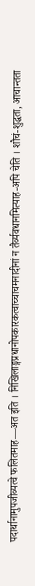पदार्थानामुपजीव्यत्वे फलितमाह—अत इति । निखिलाङ्गप्रधानोपकारकत्वाच्चाचमनादीनां न तैर्व्यवधानमित्याह-अपि चेति । शौचं-शुद्धता, आचान्तता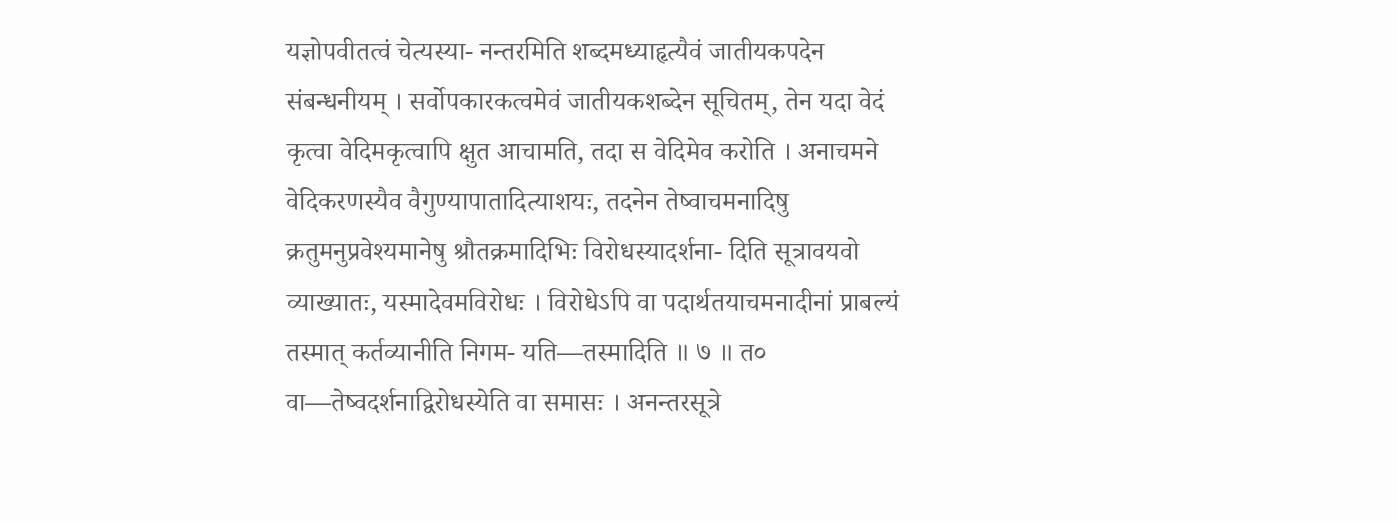यज्ञोपवीतत्वं चेत्यस्या- नन्तरमिति शब्दमध्याहृत्यैवं जातीयकपदेन संबन्धनीयम् । सर्वोपकारकत्वमेवं जातीयकशब्देन सूचितम्, तेन यदा वेदं कृत्वा वेदिमकृत्वापि क्षुत आचामति, तदा स वेदिमेव करोति । अनाचमने वेदिकरणस्यैव वैगुण्यापातादित्याशयः, तदनेन तेष्वाचमनादिषु क्रतुमनुप्रवेश्यमानेषु श्रौतक्रमादिभिः विरोधस्यादर्शना- दिति सूत्रावयवो व्याख्यातः, यस्मादेवमविरोधः । विरोधेऽपि वा पदार्थतयाचमनादीनां प्राबल्यं तस्मात् कर्तव्यानीति निगम- यति—तस्मादिति ॥ ७ ॥ त० वा—तेष्वदर्शनाद्विरोधस्येति वा समासः । अनन्तरसूत्रे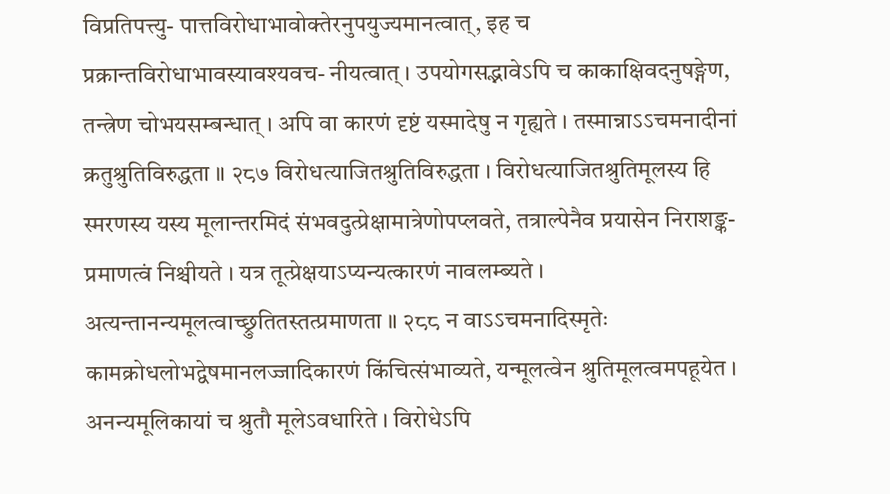विप्रतिपत्त्यु- पात्तविरोधाभावोक्तेरनुपयुज्यमानत्वात्, इह च प्रक्रान्तविरोधाभावस्यावश्यवच- नीयत्वात् । उपयोगसद्भावेऽपि च काकाक्षिवदनुषङ्गेण, तन्त्रेण चोभयसम्बन्धात् । अपि वा कारणं दृष्टं यस्मादेषु न गृह्यते । तस्मान्नाऽऽचमनादीनां क्रतुश्रुतिविरुद्धता ॥ २८७ विरोधत्याजितश्रुतिविरुद्धता । विरोधत्याजितश्रुतिमूलस्य हि स्मरणस्य यस्य मूलान्तरमिदं संभवदुत्प्रेक्षामात्रेणोपप्लवते, तत्राल्पेनैव प्रयासेन निराशङ्क- प्रमाणत्वं निश्चीयते । यत्र तूत्प्रेक्षयाऽप्यन्यत्कारणं नावलम्ब्यते । अत्यन्तानन्यमूलत्वाच्छ्रुतितस्तत्प्रमाणता ॥ २८८ न वाऽऽचमनादिस्मृतेः कामक्रोधलोभद्वेषमानलज्जादिकारणं किंचित्संभाव्यते, यन्मूलत्वेन श्रुतिमूलत्वमपहूयेत । अनन्यमूलिकायां च श्रुतौ मूलेऽवधारिते । विरोधेऽपि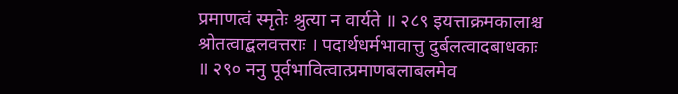प्रमाणत्वं स्मृतेः श्रुत्या न वार्यते ॥ २८९ इयत्ताक्रमकालाश्च श्रोतत्वाद्बलवत्तराः । पदार्थधर्मभावात्तु दुर्बलत्वादबाधकाः ॥ २९० ननु पूर्वभावित्वात्प्रमाणबलाबलमेव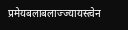प्रमेयबलाबलाज्ज्यायस्त्वेन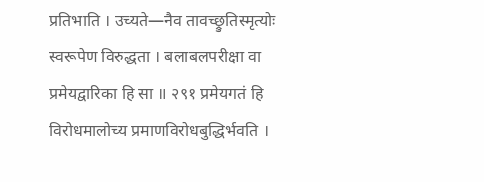प्रतिभाति । उच्यते—नैव तावच्छ्रुतिस्मृत्योः स्वरूपेण विरुद्धता । बलाबलपरीक्षा वा प्रमेयद्वारिका हि सा ॥ २९१ प्रमेयगतं हि विरोधमालोच्य प्रमाणविरोधबुद्धिर्भवति ।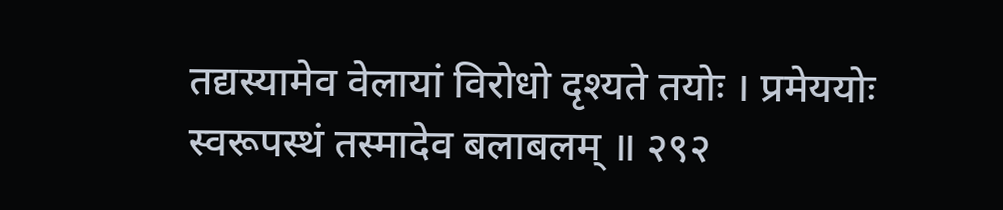तद्यस्यामेव वेलायां विरोधो दृश्यते तयोः । प्रमेययोः स्वरूपस्थं तस्मादेव बलाबलम् ॥ २९२